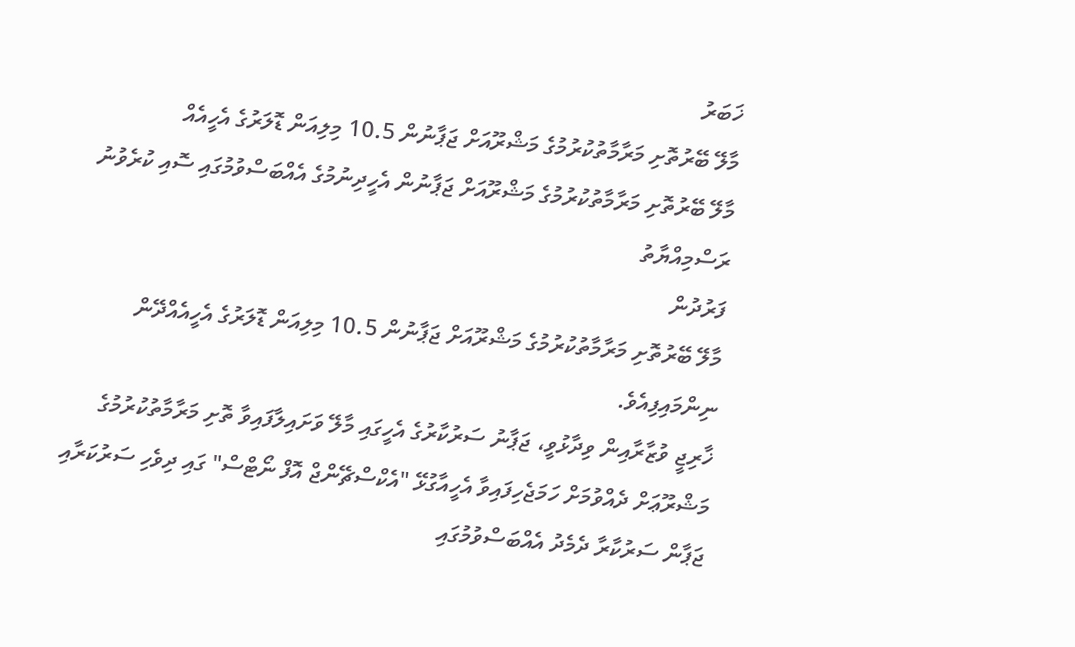ޚަބަރު
މާލޭ ބޭރުތޮށި މަރާމާތުކުރުމުގެ މަޝްރޫއަށް ޖަޕާނުން 10.5 މިލިއަން ޑޮލަރުގެ އެހީއެއް
މާލޭ ބޭރުތޮށި މަރާމާތުކުރުމުގެ މަޝްރޫއަށް ޖަޕާނުން އެހީދިނުމުގެ އެއްބަސްވުމުގައި ސޮއި ކުރެވުނު ރަސްމިއްޔާތު
ފަރުދުން
މާލޭ ބޭރުތޮށި މަރާމާތުކުރުމުގެ މަޝްރޫއަށް ޖަޕާނުން 10.5 މިލިއަން ޑޮލަރުގެ އެހީއެއްދޭން ނިންމައިފިއެވެ.
ޚާރިޖީ ވުޒާރާއިން ވިދާޅުވީ، ޖަޕާނު ސަރުކާރުގެ އެހީގައި މާލޭ ވަށައިލާފައިވާ ތޮށި މަރާމާތުކުރުމުގެ މަޝްރޫޢަށް ދެއްވުމަށް ހަމަޖެހިފައިވާ އެހީއާގުޅޭ "އެކްސްޗޭންޖް އޮފް ނޯޓްސް" ގައި ދިވެހި ސަރުކަރާއި ޖަޕާން ސަރުކާރާ ދެމެދު އެއްބަސްވުމުގައި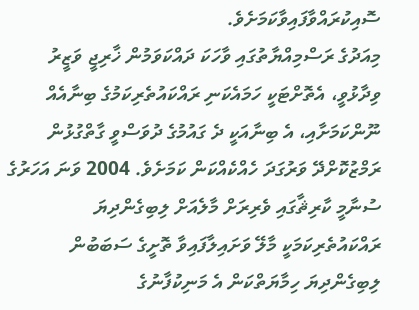ސޮއިކުރައްވާފައިވާކަމަށެވެ.
މިއަދުގެ ރަސްމިއްޔާތުގައި ވާހަކަ ދައްކަވަމުން ޚާރިޖީ ވަޒީރު ވިދާޅުވީ، އެތޮށްޓަކީ ހަމައެކަނި ރައްކައުތެރިކަމުގެ ބިނާއެއް ނޫންކަމަށާއި، އެ ބިނާއަކީ ދެ ގައުމުގެ ދުވަސްވީ ގާތްގުޅުން ރަމްޒުކޮށްދޭ ވަރުގަދަ ހެއްކެއްކަން ކަމަށެވެ. 2004 ވަނަ އަހަރުގެ ސުނާމީ ކާރިޘާގައި ވެރިރަށް މާލެއަށް ލިބިގެންދިޔަ ރައްކައުތެރިކަމަކީ މާލޭ ވަށައިލާފައިވާ ތޮށީގެ ސަބަބުން ލިބިގެންދިޔަ ހިމާޔަތްކަން އެ މަނިކުފާނުގެ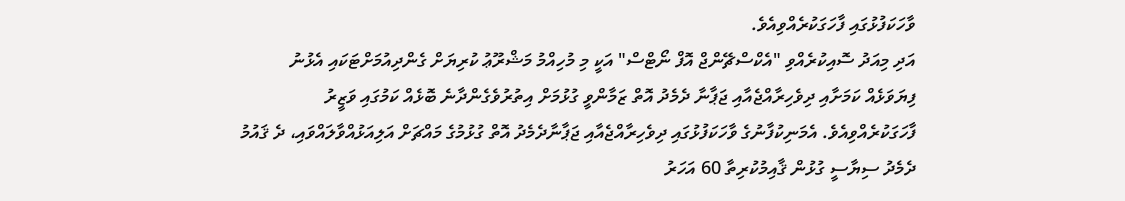ވާހަކަފުޅުގައި ފާހަގަކުރެއްވިއެވެ.
އަދި މިއަދު ސޮއިކުރެއްވި "އެކްސްޗޭންޖް އޮފް ނޯޓްސް" އަކީ މި މުހިއްމު މަޝްރޫޢު ކުރިޔަށް ގެންދިއުމަށްޓަކައި އެޅުނު ފިޔަވަޅެއް ކަމަށާއި ދިވެހިރާއްޖެއާއި ޖަޕާނާ ދެމެދު އޮތް ޒަމާންވީ ގުޅުމަށް އިތުރުވެގެންދާނެ ބޮޅެއް ކަމުގައި ވަޒީރު ފާހަގަކުރެއްވިއެވެ. އެމަނިކުފާނުގެ ވާހަކަފުޅުގައި ދިވެހިރާއްޖެއާއި ޖަޕާނާދެމެދު އޮތް ގުޅުމުގެ މައްޗަށް އަލިއަޅުއްވާލައްވައި، ދެ ޤައުމު ދެމެދު ސިޔާސީ ގުޅުން ޤާއިމުކުރިތާ 60 އަހަރު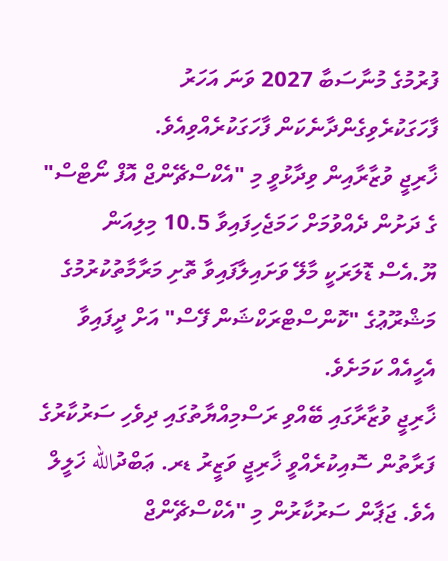ފުރުމުގެ މުނާސަބާ 2027 ވަނަ އަހަރު ފާހަގަކުރެވިގެންދާނެކަން ފާހަގަކުރެއްވިއެވެ.
ޚާރިޖީ ވުޒާރާއިން ވިދާޅުވީ މި "އެކްސްޗޭންޖް އޮފް ނޯޓްސް" ގެ ދަށުން ދެއްވުމަށް ހަމަޖެހިފައިވާ 10.5 މިލިއަން ޔޫ.އެސް ޑޮލަރަކީ މާލޭ ވަށައިލާފައިވާ ތޮށި މަރާމާތުކުރުމުގެ މަޝްރޫޢުގެ "ކޮންސްޓްރަކްޝަން ފޭސް" އަށް ދީފައިވާ އެހީއެއް ކަމަށެވެ.
ޚާރިޖީ ވުޒާރާގައި ބޭއްވި ރަސްމިއްޔާތުގައި ދިވެހި ސަރުކާރުގެ ފަރާތުން ސޮއިކުރެއްވީ ޚާރިޖީ ވަޒީރު ޑރ. ޢަބްދުالله ޚަލީލް އެވެ. ޖަޕާން ސަރުކާރުން މި "އެކްސްޗޭންޖް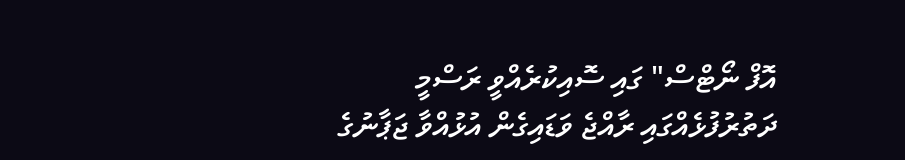އޮފް ނޯޓްސް" ގައި ސޮއިކުރެއްވީ ރަސްމީ ދަތުރުފުޅެއްގައި ރާއްޖެ ވަޑައިގެން އުޅުއްވާ ޖަޕާނުގެ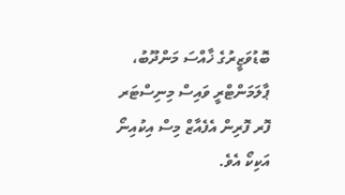ބޮޑުވަޒީރުގެ ޚާއްސަ މަންދޫބު، ޕާލަމަންޓްރީ ވައިސް މިނިސްޓަރ ފޮރ ފޮރިން އެފެއާޒް މިސް އިކުއިނޯ އަކިކޯ އެވެ.